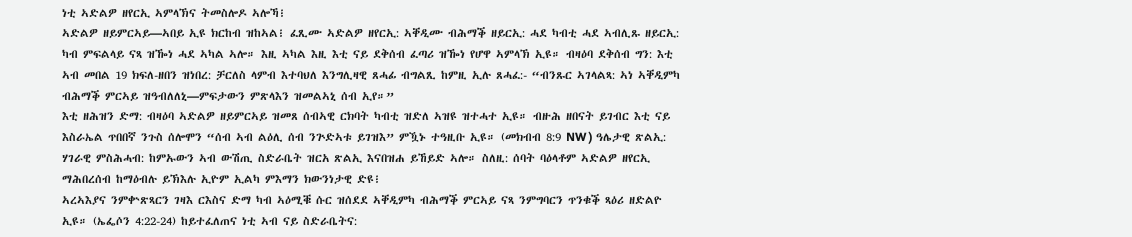ነቲ ኣድልዎ ዘየርኢ ኣምላኽና ትመስሎዶ ኣሎኻ፧
ኣድልዎ ዘይምርኣይ—ኣበይ ኢዩ ክርከብ ዝከኣል፧ ፈጺሙ ኣድልዎ ዘየርኢ: ኣቐዲሙ ብሕማቕ ዘይርኢ: ሓደ ካብቲ ሓደ ኣብሊጹ ዘይርኢ: ካብ ምፍልላይ ናጻ ዝዀነ ሓደ ኣካል ኣሎ። እዚ ኣካል እዚ እቲ ናይ ደቅሰብ ፈጣሪ ዝዀነ የሆዋ ኣምላኽ ኢዩ። ብዛዕባ ደቅሰብ ግን: እቲ ኣብ መበል 19 ክፍለ-ዘበን ዝነበረ: ቻርለስ ላምብ እተባህለ እንግሊዛዊ ጸሓፊ ብግልጺ ከምዚ ኢሉ ጸሓፈ:- “ብንጹር ኣገላልጻ: ኣነ ኣቐዲምካ ብሕማቕ ምርኣይ ዝዓብለለኒ—ምፍታውን ምጽላእን ዝመልኣኒ ሰብ ኢየ።”
እቲ ዘሕዝን ድማ: ብዛዕባ ኣድልዎ ዘይምርኣይ ዝመጸ ሰብኣዊ ርክባት ካብቲ ዝድለ ኣዝዩ ዝተሓተ ኢዩ። ብዙሕ ዘበናት ይገብር እቲ ናይ እስራኤል ጥበበኛ ንጉስ ሰሎሞን “ሰብ ኣብ ልዕሊ ሰብ ንጕድኣቱ ይገዝእ” ምዃኑ ተዓዚቡ ኢዩ። (መክብብ 8:9 NW ) ዓሌታዊ ጽልኢ: ሃገራዊ ምስሕሓብ: ከምኡውን ኣብ ውሽጢ ስድራቤት ዝርአ ጽልኢ እናበዝሐ ይኸይድ ኣሎ። ስለዚ: ሰባት ባዕላቶም ኣድልዎ ዘየርኢ ማሕበረሰብ ከማዕብሉ ይኽእሉ ኢዮም ኢልካ ምእማን ክውንነታዊ ድዩ፧
ኣረኣእያና ንምቍጽጻርን ገዛእ ርእስና ድማ ካብ ኣዕሚቑ ሱር ዝሰደደ ኣቐዲምካ ብሕማቕ ምርኣይ ናጻ ንምግባርን ጥንቁቕ ጻዕሪ ዘድልዮ ኢዩ። (ኤፌሶን 4:22-24) ከይተፈለጠና ነቲ ኣብ ናይ ስድራቤትና: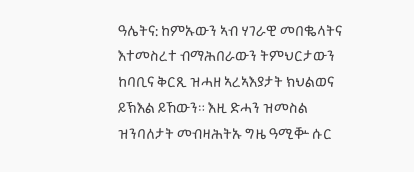ዓሌትና: ከምኡውን ኣብ ሃገራዊ መበቈላትና እተመስረተ ብማሕበራውን ትምህርታውን ከባቢና ቅርጺ ዝሓዘ ኣረኣእያታት ክህልወና ይኽእል ይኸውን። እዚ ድሓን ዝመስል ዝንባለታት መብዛሕትኡ ግዜ ዓሚቝ ሱር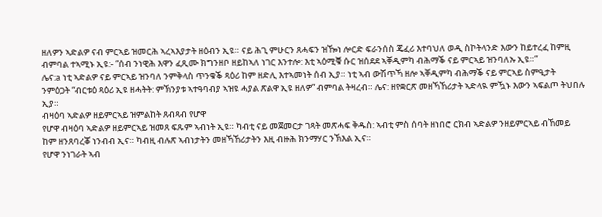ዘለዎን ኣድልዎ ናብ ምርኣይ ዝመርሕ ኣረኣእያታት ዘዕብን ኢዩ። ናይ ሕጊ ምሁርን ጸሓፍን ዝዀነ ሎርድ ፍራንሰስ ጄፈሪ እተባህለ ወዲ ስኮትላንድ እውን ከይተረፈ ከምዚ ብምባል ተኣሚኑ ኢዩ:- “ሰብ ንነዊሕ እዋን ፈጺሙ ክግንዘቦ ዘይከኣለ ነገር እንተሎ: እቲ ኣዕሚቑ ሱር ዝሰደደ ኣቐዲምካ ብሕማቕ ናይ ምርኣይ ዝንባለኡ ኢዩ።”
ሌና:a ነቲ ኣድልዎ ናይ ምርኣይ ዝንባለ ንምቅላስ ጥንቁቕ ጻዕሪ ከም ዘድሊ እተኣመነት ሰብ ኢያ። ነቲ ኣብ ውሽጥኻ ዘሎ ኣቐዲምካ ብሕማቕ ናይ ምርኣይ ስምዒታት ንምዕጋት “ብርቱዕ ጻዕሪ ኢዩ ዘሓትት: ምኽንያቱ ኣተዓባብያ ኣዝዩ ሓያል ጽልዋ ኢዩ ዘለዎ” ብምባል ትዛረብ። ሌና: ዘየቋርጽ መዘኻኸሪታት ኣድላዪ ምዃኑ እውን ኣፍልጦ ትህበሉ ኢያ።
ብዛዕባ ኣድልዎ ዘይምርኣይ ዝምልከት ጸብጻብ የሆዋ
የሆዋ ብዛዕባ ኣድልዎ ዘይምርኣይ ዝመጸ ፍጹም ኣብነት ኢዩ። ካብቲ ናይ መጀመርታ ገጻት መጽሓፍ ቅዱስ: ኣብቲ ምስ ሰባት ዘነበሮ ርክብ ኣድልዎ ንዘይምርኣይ ብኸመይ ከም ዘንጸባረቖ ነንብብ ኢና። ካብዚ ብሉጽ ኣብነታትን መዘኻኸሪታትን እዚ ብዙሕ ክንማሃር ንኽእል ኢና።
የሆዋ ንነገራት ኣብ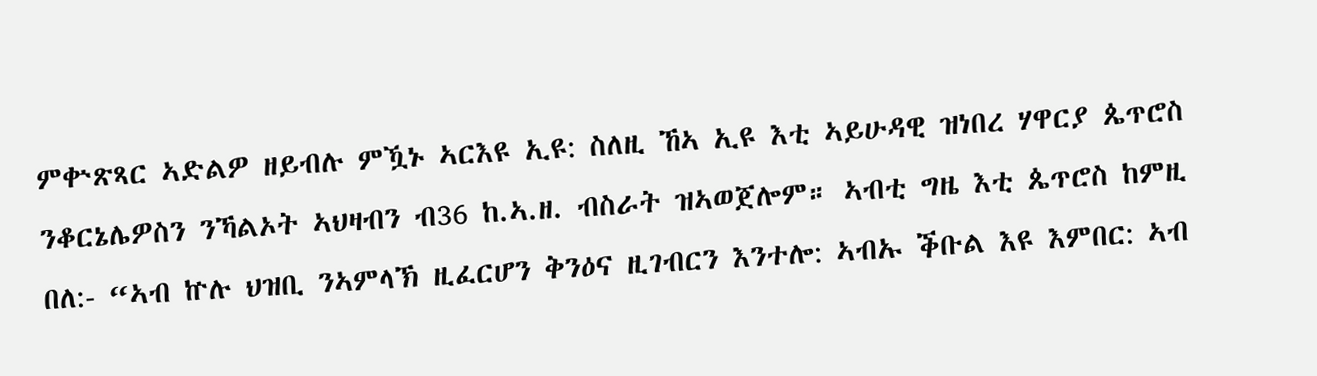ምቍጽጻር ኣድልዎ ዘይብሉ ምዃኑ ኣርእዩ ኢዩ: ስለዚ ኸኣ ኢዩ እቲ ኣይሁዳዊ ዝነበረ ሃዋርያ ጴጥሮስ ንቆርኔሌዎስን ንኻልኦት ኣህዛብን ብ36 ከ.ኣ.ዘ. ብስራት ዝኣወጀሎም። ኣብቲ ግዜ እቲ ጴጥሮስ ከምዚ በለ:- “ኣብ ኵሉ ህዝቢ ንኣምላኽ ዚፈርሆን ቅንዕና ዚገብርን እንተሎ: ኣብኡ ቕቡል እዩ እምበር: ኣብ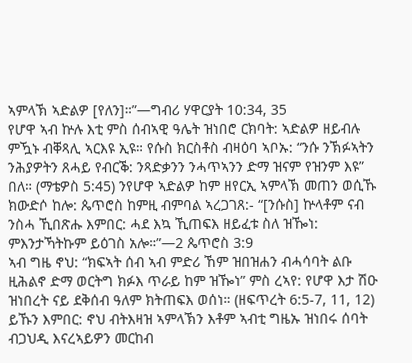ኣምላኽ ኣድልዎ [የለን]።”—ግብሪ ሃዋርያት 10:34, 35
የሆዋ ኣብ ኵሉ እቲ ምስ ሰብኣዊ ዓሌት ዝነበሮ ርክባት: ኣድልዎ ዘይብሉ ምዃኑ ብቐጻሊ ኣርእዩ ኢዩ። የሱስ ክርስቶስ ብዛዕባ ኣቦኡ: “ንሱ ንኽፉኣትን ንሕያዎትን ጸሓይ የብርቕ: ንጻድቃንን ንሓጥኣንን ድማ ዝናም የዝንም እዩ” በለ። (ማቴዎስ 5:45) ንየሆዋ ኣድልዎ ከም ዘየርኢ ኣምላኽ መጠን ወሲኹ ክውድሶ ከሎ: ጴጥሮስ ከምዚ ብምባል ኣረጋገጸ:- “[ንሱስ] ኵላቶም ናብ ንስሓ ኺበጽሑ እምበር: ሓደ እኳ ኺጠፍእ ዘይፈቱ ስለ ዝዀነ: ምእንታኻትኩም ይዕገስ አሎ።”—2 ጴጥሮስ 3:9
ኣብ ግዜ ኖህ: “ክፍኣት ሰብ ኣብ ምድሪ ኸም ዝበዝሐን ብሓሳባት ልቡ ዚሕልኖ ድማ ወርትግ ክፉእ ጥራይ ከም ዝዀነ” ምስ ረኣየ: የሆዋ እታ ሽዑ ዝነበረት ናይ ደቅሰብ ዓለም ክትጠፍእ ወሰነ። (ዘፍጥረት 6:5-7, 11, 12) ይኹን እምበር: ኖህ ብትእዛዝ ኣምላኽን እቶም ኣብቲ ግዜኡ ዝነበሩ ሰባት ብጋህዲ እናረኣይዎን መርከብ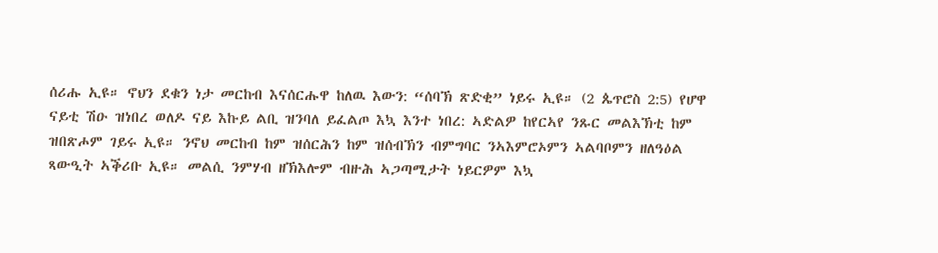ሰሪሑ ኢዩ። ኖህን ደቁን ነታ መርከብ እናሰርሑዋ ከለዉ እውን: “ሰባኽ ጽድቂ” ነይሩ ኢዩ። (2 ጴጥሮስ 2:5) የሆዋ ናይቲ ሽዑ ዝነበረ ወለዶ ናይ እኩይ ልቢ ዝንባለ ይፈልጦ እኳ እንተ ነበረ: ኣድልዎ ከየርኣየ ንጹር መልእኽቲ ከም ዝበጽሖም ገይሩ ኢዩ። ንኖህ መርከብ ከም ዝሰርሕን ከም ዝሰብኽን ብምግባር ንኣእምሮኦምን ኣልባቦምን ዘለዓዕል ጻውዒት ኣቕሪቡ ኢዩ። መልሲ ንምሃብ ዘኽእሎም ብዙሕ ኣጋጣሚታት ነይርዎም እኳ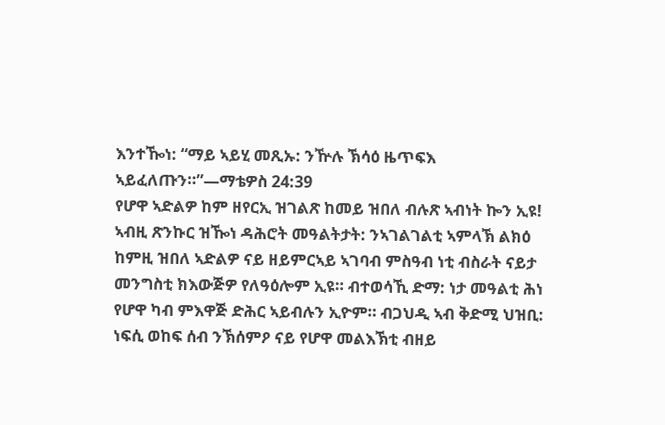እንተዀነ: “ማይ ኣይሂ መጺኡ: ንዅሉ ኽሳዕ ዜጥፍእ ኣይፈለጡን።”—ማቴዎስ 24:39
የሆዋ ኣድልዎ ከም ዘየርኢ ዝገልጽ ከመይ ዝበለ ብሉጽ ኣብነት ኰን ኢዩ! ኣብዚ ጽንኩር ዝዀነ ዳሕሮት መዓልትታት: ንኣገልገልቲ ኣምላኽ ልክዕ ከምዚ ዝበለ ኣድልዎ ናይ ዘይምርኣይ ኣገባብ ምስዓብ ነቲ ብስራት ናይታ መንግስቲ ክእውጅዎ የለዓዕሎም ኢዩ። ብተወሳኺ ድማ: ነታ መዓልቲ ሕነ የሆዋ ካብ ምእዋጅ ድሕር ኣይብሉን ኢዮም። ብጋህዲ ኣብ ቅድሚ ህዝቢ: ነፍሲ ወከፍ ሰብ ንኽሰምዖ ናይ የሆዋ መልእኽቲ ብዘይ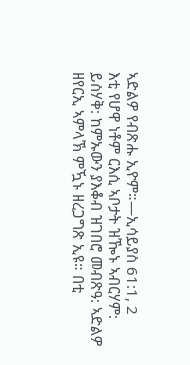ኣድልዎ የብጽሑ ኢዮም።—ኢሳይያስ 61:1, 2
እቲ የሆዋ ነቶም ርእሲ ኣቦታት ዝዀኑ ኣብርሃም: ይስሃቅ: ከምኡውን ያእቆብ ዝገበሮ መብጽዓ: ኣድልዎ ዘየርኢ ኣምላኽ ምዃኑ ዘረጋግጽ ኢዩ። በቲ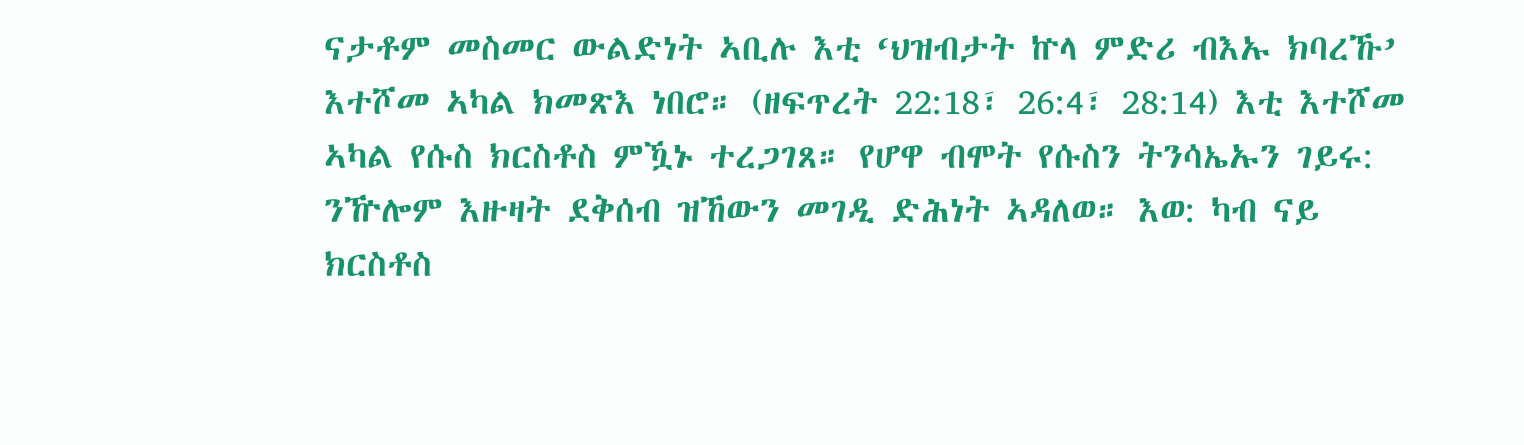ናታቶም መስመር ውልድነት ኣቢሉ እቲ ‘ህዝብታት ኵላ ምድሪ ብእኡ ክባረኹ’ እተሾመ ኣካል ክመጽእ ነበሮ። (ዘፍጥረት 22:18፣ 26:4፣ 28:14) እቲ እተሾመ ኣካል የሱስ ክርስቶስ ምዃኑ ተረጋገጸ። የሆዋ ብሞት የሱስን ትንሳኤኡን ገይሩ: ንዅሎም እዙዛት ደቅሰብ ዝኸውን መገዲ ድሕነት ኣዳለወ። እወ: ካብ ናይ ክርስቶስ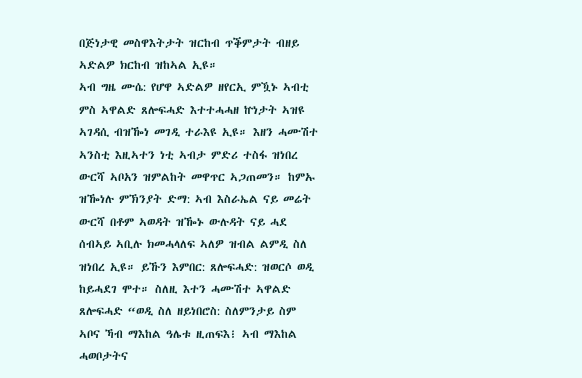በጅነታዊ መስዋእትታት ዝርከብ ጥቕምታት ብዘይ ኣድልዎ ክርከብ ዝከኣል ኢዩ።
ኣብ ግዜ ሙሴ: የሆዋ ኣድልዎ ዘየርኢ ምዃኑ ኣብቲ ምስ ኣዋልድ ጸሎፍሓድ እተተሓሓዘ ኵነታት ኣዝዩ ኣገዳሲ ብዝዀነ መገዲ ተራእዩ ኢዩ። እዘን ሓሙሽተ ኣንስቲ እዚኣተን ነቲ ኣብታ ምድሪ ተስፋ ዝነበረ ውርሻ ኣቦአን ዝምልከት መዋጥር ኣጋጠመን። ከምኡ ዝዀነሉ ምኽንያት ድማ: ኣብ እስራኤል ናይ መሬት ውርሻ በቶም ኣወዳት ዝዀኑ ውሉዳት ናይ ሓደ ሰብኣይ ኣቢሉ ክመሓላለፍ ኣለዎ ዝብል ልምዲ ስለ ዝነበረ ኢዩ። ይኹን እምበር: ጸሎፍሓድ: ዝወርሶ ወዲ ከይሓደገ ሞተ። ስለዚ እተን ሓሙሽተ ኣዋልድ ጸሎፍሓድ “ወዲ ስለ ዘይነበሮስ: ስለምንታይ ስም ኣቦና ኻብ ማእከል ዓሌቱ ዚጠፍእ፧ ኣብ ማእከል ሓወቦታትና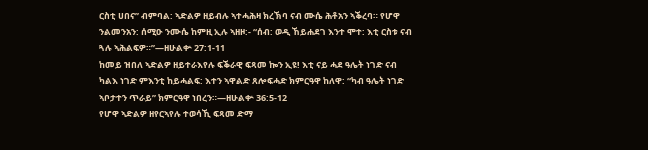ርስቲ ሀበና” ብምባል: ኣድልዎ ዘይብሉ ኣተሓሕዛ ክረኽባ ናብ ሙሴ ሕቶአን ኣቕረባ። የሆዋ ንልመንአን: ሰሚዑ ንሙሴ ከምዚ ኢሉ ኣዘዞ:- “ሰብ: ወዲ ኸይሐደገ እንተ ሞተ: እቲ ርስቱ ናብ ጓሉ ኣሕልፍዎ።”—ዘሁልቍ 27:1-11
ከመይ ዝበለ ኣድልዎ ዘይተራእየሉ ፍቕራዊ ፍጻመ ኰን ኢዩ! እቲ ናይ ሓደ ዓሌት ነገድ ናብ ካልእ ነገድ ምእንቲ ከይሓልፍ: እተን ኣዋልድ ጸሎፍሓድ ክምርዓዋ ከለዋ: “ካብ ዓሌት ነገድ ኣቦታተን ጥራይ” ክምርዓዋ ነበረን።—ዘሁልቍ 36:5-12
የሆዋ ኣድልዎ ዘየርኣየሉ ተወሳኺ ፍጻመ ድማ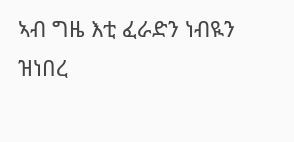ኣብ ግዜ እቲ ፈራድን ነብዪን ዝነበረ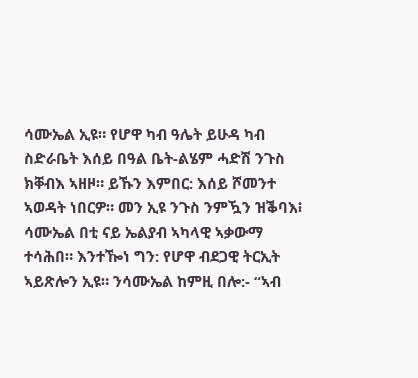ሳሙኤል ኢዩ። የሆዋ ካብ ዓሌት ይሁዳ ካብ ስድራቤት እሰይ በዓል ቤት-ልሄም ሓድሽ ንጉስ ክቐብእ ኣዘዞ። ይኹን እምበር: እሰይ ሾመንተ ኣወዳት ነበርዎ። መን ኢዩ ንጉስ ንምዃን ዝቕባእ፧ ሳሙኤል በቲ ናይ ኤልያብ ኣካላዊ ኣቃውማ ተሳሕበ። እንተዀነ ግን: የሆዋ ብደጋዊ ትርኢት ኣይጽሎን ኢዩ። ንሳሙኤል ከምዚ በሎ:- “ኣብ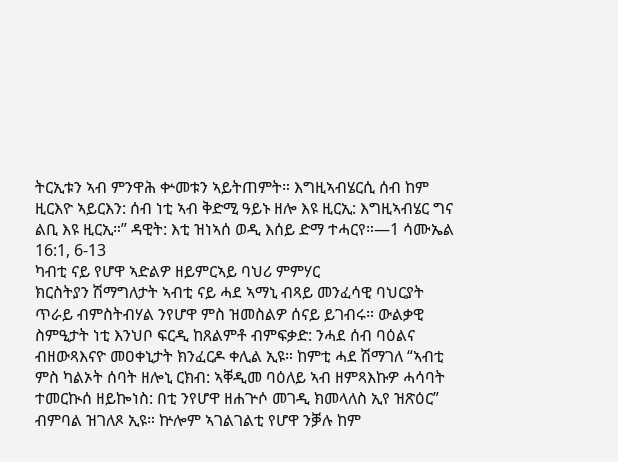ትርኢቱን ኣብ ምንዋሕ ቍመቱን ኣይትጠምት። እግዚኣብሄርሲ ሰብ ከም ዚርእዮ ኣይርእን: ሰብ ነቲ ኣብ ቅድሚ ዓይኑ ዘሎ እዩ ዚርኢ: እግዚኣብሄር ግና ልቢ እዩ ዚርኢ።” ዳዊት: እቲ ዝነኣሰ ወዲ እሰይ ድማ ተሓርየ።—1 ሳሙኤል 16:1, 6-13
ካብቲ ናይ የሆዋ ኣድልዎ ዘይምርኣይ ባህሪ ምምሃር
ክርስትያን ሽማግለታት ኣብቲ ናይ ሓደ ኣማኒ ብጻይ መንፈሳዊ ባህርያት ጥራይ ብምስትብሃል ንየሆዋ ምስ ዝመስልዎ ሰናይ ይገብሩ። ውልቃዊ ስምዒታት ነቲ እንህቦ ፍርዲ ከጸልምቶ ብምፍቃድ: ንሓደ ሰብ ባዕልና ብዘውጻእናዮ መዐቀኒታት ክንፈርዶ ቀሊል ኢዩ። ከምቲ ሓደ ሽማገለ “ኣብቲ ምስ ካልኦት ሰባት ዘሎኒ ርክብ: ኣቐዲመ ባዕለይ ኣብ ዘምጻእኩዎ ሓሳባት ተመርኲሰ ዘይኰነስ: በቲ ንየሆዋ ዘሐጕሶ መገዲ ክመላለስ ኢየ ዝጽዕር” ብምባል ዝገለጾ ኢዩ። ኵሎም ኣገልገልቲ የሆዋ ንቓሉ ከም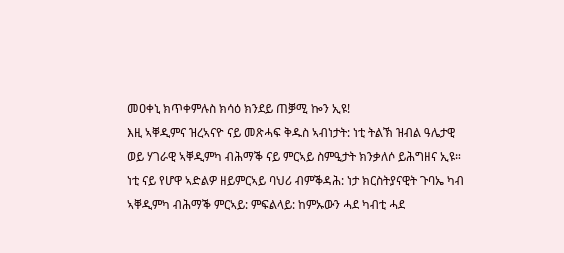መዐቀኒ ክጥቀምሉስ ክሳዕ ክንደይ ጠቓሚ ኰን ኢዩ!
እዚ ኣቐዲምና ዝረኣናዮ ናይ መጽሓፍ ቅዱስ ኣብነታት: ነቲ ትልኽ ዝብል ዓሌታዊ ወይ ሃገራዊ ኣቐዲምካ ብሕማቕ ናይ ምርኣይ ስምዒታት ክንቃለሶ ይሕግዘና ኢዩ። ነቲ ናይ የሆዋ ኣድልዎ ዘይምርኣይ ባህሪ ብምቕዳሕ: ነታ ክርስትያናዊት ጉባኤ ካብ ኣቐዲምካ ብሕማቕ ምርኣይ: ምፍልላይ: ከምኡውን ሓደ ካብቲ ሓደ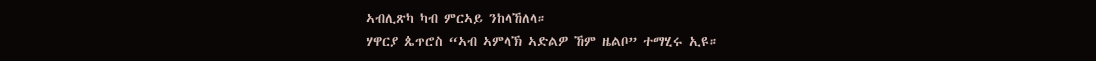ኣብሊጽካ ካብ ምርኣይ ንከላኸለላ።
ሃዋርያ ጴጥሮስ “ኣብ ኣምላኽ ኣድልዎ ኸም ዜልቦ” ተማሂሩ ኢዩ።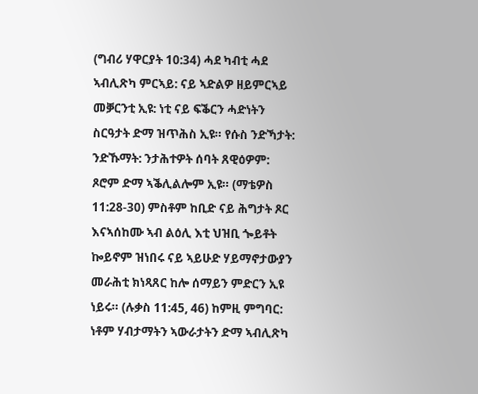(ግብሪ ሃዋርያት 10:34) ሓደ ካብቲ ሓደ ኣብሊጽካ ምርኣይ: ናይ ኣድልዎ ዘይምርኣይ መቓርንቲ ኢዩ: ነቲ ናይ ፍቕርን ሓድነትን ስርዓታት ድማ ዝጥሕስ ኢዩ። የሱስ ንድኻታት: ንድኹማት: ንታሕተዎት ሰባት ጸዊዕዎም: ጾሮም ድማ ኣቕሊልሎም ኢዩ። (ማቴዎስ 11:28-30) ምስቶም ከቢድ ናይ ሕግታት ጾር እናኣሰከሙ ኣብ ልዕሊ እቲ ህዝቢ ጐይቶት ኰይኖም ዝነበሩ ናይ ኣይሁድ ሃይማኖታውያን መራሕቲ ክነጻጸር ከሎ ሰማይን ምድርን ኢዩ ነይሩ። (ሉቃስ 11:45, 46) ከምዚ ምግባር: ነቶም ሃብታማትን ኣውራታትን ድማ ኣብሊጽካ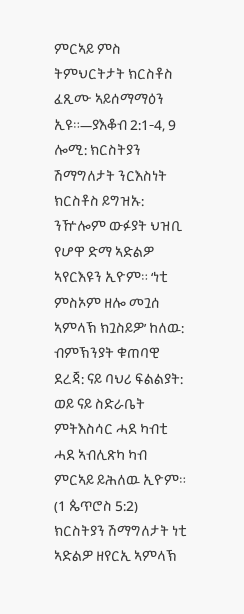ምርኣይ ምስ ትምህርትታት ክርስቶስ ፈጺሙ ኣይሰማማዕን ኢዩ።—ያእቆብ 2:1-4, 9
ሎሚ: ክርስትያን ሽማግለታት ንርእስነት ክርስቶስ ይግዝኡ: ንዅሎም ውፉያት ህዝቢ የሆዋ ድማ ኣድልዎ ኣየርእዩን ኢዮም። ‘ነቲ ምስኦም ዘሎ መጓሰ ኣምላኽ ክጓስይዎ’ ከለዉ: ብምኽንያት ቁጠባዊ ደረጃ: ናይ ባህሪ ፍልልያት: ወይ ናይ ስድራቤት ምትእስሳር ሓደ ካብቲ ሓደ ኣብሊጽካ ካብ ምርኣይ ይሕለዉ ኢዮም። (1 ጴጥሮስ 5:2) ክርስትያን ሽማግለታት ነቲ ኣድልዎ ዘየርኢ ኣምላኽ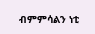ብምምሳልን ነቲ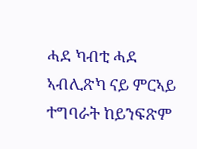ሓደ ካብቲ ሓደ ኣብሊጽካ ናይ ምርኣይ ተግባራት ከይንፍጽም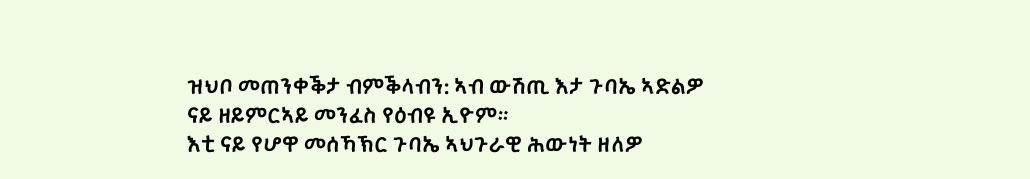ዝህቦ መጠንቀቕታ ብምቕላብን: ኣብ ውሽጢ እታ ጉባኤ ኣድልዎ ናይ ዘይምርኣይ መንፈስ የዕብዩ ኢዮም።
እቲ ናይ የሆዋ መሰኻኽር ጉባኤ ኣህጉራዊ ሕውነት ዘለዎ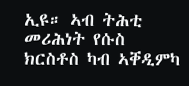ኢዩ። ኣብ ትሕቲ መሪሕነት የሱስ ክርስቶስ ካብ ኣቐዲምካ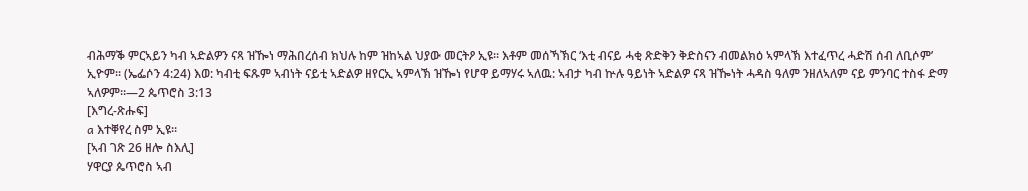ብሕማቕ ምርኣይን ካብ ኣድልዎን ናጻ ዝዀነ ማሕበረሰብ ክህሉ ከም ዝከኣል ህያው መርትዖ ኢዩ። እቶም መሰኻኽር ‘እቲ ብናይ ሓቂ ጽድቅን ቅድስናን ብመልክዕ ኣምላኽ እተፈጥረ ሓድሽ ሰብ ለቢሶም’ ኢዮም። (ኤፌሶን 4:24) እወ: ካብቲ ፍጹም ኣብነት ናይቲ ኣድልዎ ዘየርኢ ኣምላኽ ዝዀነ የሆዋ ይማሃሩ ኣለዉ: ኣብታ ካብ ኵሉ ዓይነት ኣድልዎ ናጻ ዝዀነት ሓዳስ ዓለም ንዘለኣለም ናይ ምንባር ተስፋ ድማ ኣለዎም።—2 ጴጥሮስ 3:13
[እግረ-ጽሑፍ]
a እተቐየረ ስም ኢዩ።
[ኣብ ገጽ 26 ዘሎ ስእሊ]
ሃዋርያ ጴጥሮስ ኣብ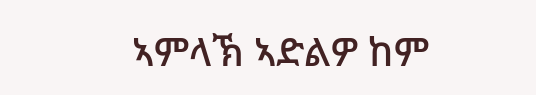ኣምላኽ ኣድልዎ ከም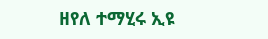ዘየለ ተማሂሩ ኢዩ